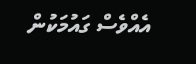އެއްވެސް ގައުމަކުން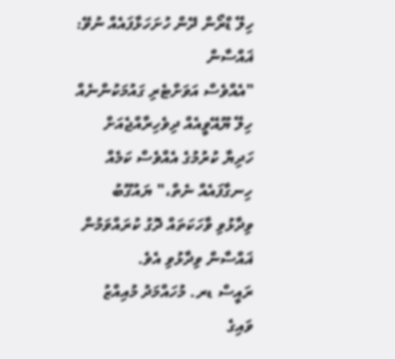ހިލޭ ޑްރޯން ދޭން ހުށަހަޅާފައެއް ނުވޭ: ޣައްސާން
"އެއްވެސް އަވަށްޓެރި ގައުމަކުންނެއް ހިލޭ ޔޫއޭވީއެއް ދިވެހިރާއްޖެއަށް ހަދިޔާ ކުރުމުގެ އެއްވެސް ކަމެއް ހިނގާފައެއް ނެތް،" ޔައުގޫބު ވިދާޅުވި ވާހަކަތައް ދޮގު ކުރައްވަމުން ޣައްސާން ވިދާޅުވި އެވެ.
ރައީސް ޑރ. މުހައްމަދު މުއިއްޒު ވައިގެ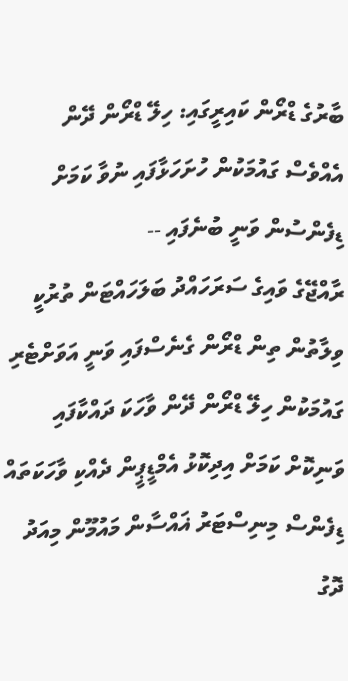ބާރުގެ ޑްރޯން ކައިރީގައި: ހިލޭ ޑްރޯން ދޭން އެއްވެސް ގައުމަކުން ހުށަހަޅާފައި ނުވާ ކަމަށް ޑިފެންސުން ވަނީ ބުނެފައި --
ރާއްޖޭގެ ވައިގެ ސަރަހައްދު ބަލަހައްޓަން ތުރުކީ ވިލާތުން ތިން ޑްރޯން ގެނެސްފައި ވަނީ އަވަށްޓެރި ގައުމަކުން ހިލޭ ޑްރޯން ދޭން ވާހަކަ ދައްކާފައި ވަނިކޮށް ކަމަށް އިދިކޮޅު އެމްޑީޕީން ދެއްކި ވާހަކަތައް ޑިފެންސް މިނިސްޓަރު ޣައްސާން މައުމޫން މިއަދު ދޮގު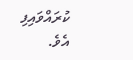ކުރައްވައިފި އެވެ.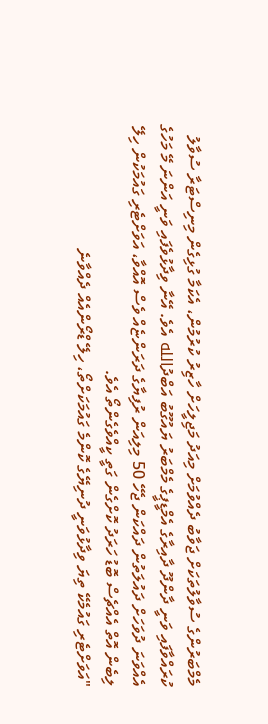މެމްބަރުންގެ ސުވާލުތަކަށް ޖަވާބު ދެއްވުމަށް މިއަދު މަޖިލީހަށް ހާޒިރު ކުރުމުން، އެކަމާ ގުޅިގެން މިނިސްޓަރާ ސުވާލު ކުރައްވާފައި ވަނީ ދާންދޫ ދާއިރާގެ އެމްޑީޕީގެ މެމްބަރު ޔައުގޫބު އަބްދުالله އެވެ. އޭނާ ވިދާޅުވެފައި ވަނީ އަންނަ މޭ މަހުގެ އެއްވަނަ ދުވަހަށް ދައުލަތުން ދައްކަން ޖެހޭ 50 މިލިއަން ރުފިޔާގެ ދަރަންޏެއް ވެސް އޮއްވާ، އަވަށްޓެރި ގައުމަކުން ހިލޭ ލިބެން އޮތް އެއްޗެސް ބޮޑު ހަރަދު ކޮށްގެން ގަތީ ކީއްވެގެންތޯ އެވެ.
"އަވަށްޓެރި ގައުމެކޭ ތިޔަ ވިދާޅުވަނީ ދުނިޔޭގެ ކޮންމެ ގައުމަކަށްތޯ، ހިލޭ ޑްރޯންއެއް ދެއްވާނެ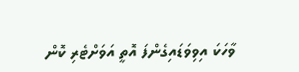ވާހަކަ އިވިވަޑައިގެންފަ އޮތީ އަވަށްޓެރި ކޮން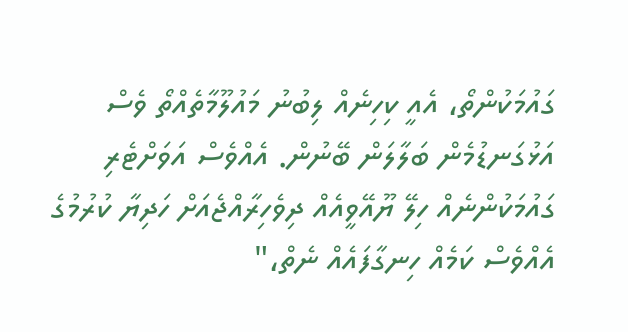ގައުމަކުންތޯ، އެއީ ކިހިނެއް ލިބުނު މައުލޫމާތެއްތޯ ވެސް އަޅުގަނޑުމެން ބަލާލަން ބޭނުން. އެއްވެސް އަވަށްޓެރި ގައުމަކުންނެއް ހިލޭ ޔޫއޭވީއެއް ދިވެހިރާއްޖެއަށް ހަދިޔާ ކުރުމުގެ އެއްވެސް ކަމެއް ހިނގާފައެއް ނެތް،"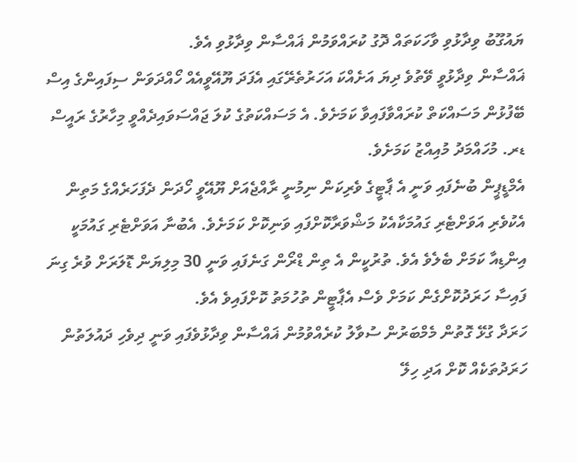ޔައުގޫބު ވިދާޅުވި ވާހަކަތައް ދޮގު ކުރައްވަމުން ޣައްސާން ވިދާޅުވި އެވެ.
ޣައްސާން ވިދާޅުވީ ވޭތުވެ ދިޔަ އަށެއްކަ އަހަރުތެރޭގައި އެފަދަ ޔޫއޭވީއެއް ހޯއްދަވަން ސިފައިންގެ އިސް ބޭފުޅުން މަސައްކަތް ކުރައްވާފައިވާ ކަމަށެވެ. އެ މަސައްކަތުގެ ކުލަ ޖައްސަވައިދެއްވީ މިހާރުގެ ރައީސް ޑރ. މުހައްމަދު މުއިއްޒު ކަމަށެވެ.
އެމްޑީޕީން ބުނެފައި ވަނީ އެ ޕާޓީގެ ވެރިކަން ނިމުނީ ރާއްޖެއަށް ޔޫއޭވީ ހޯދަން ދެފަހަރެއްގެ މަތިން އެކުވެރި އަވަށްޓެރި ގައުމަކާއެކު މަޝްވަރާކޮށްފައި ވަނިކޮށް ކަމަށެވެ. އެބުނާ އަވަށްޓެރި ގައުމަކީ އިންޑިއާ ކަމަށް ބެލެވެ އެވެ. ތުރުކީން އެ ތިން ޑްރޯން ގަނެފައި ވަނީ 30 މިލިޔަން ޑޮލަރަށް ވުރެ ގިނަ ފައިސާ ހަރަދުކޮށްގެން ކަމަށް ވެސް އެޕާޓީން ތުހުމަތު ކޮށްފައިވެ އެވެ.
ހަރަދާ ގުޅޭ ގޮތުން މެމްބަރުން ސުވާލު ކުރެއްވުމުން ޣައްސާން ވިދާޅުވެފައި ވަނީ ދިވެހި ދައުލަތުން ހަރަދުތަކެއް ކޮށް އަދި ހިލޭ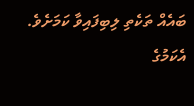ބައެއް ތަކެތި ލިބިފައިވާ ކަމަށެވެ. އެކަމުގެ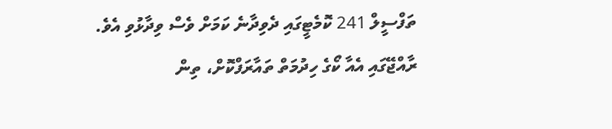ތަފްސީލް 241 ކޮމެޓީގައި ދެވިދާނެ ކަމަށް ވެސް ވިދާޅުވި އެވެ.
ރާއްޖޭގައި އެއާ ކޯގެ ހިދުމަތް ތައާރަފްކޮށް، ތިން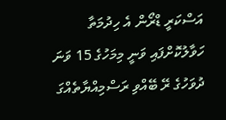އަސްކަރީ ޑްރޯން އެ ހިދުމަތާ ހަވާލުކޮށްފައި ވަނީ މިމަހުގެ 15 ވަނަ ދުވަހުގެ ރޭ ބޭއްވި ރަސްމިއްޔާތެއްގަ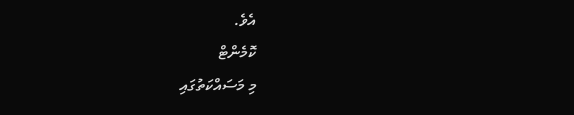އެވެ.
ކޮމެންޓް
މި މަސައްކަތުގައި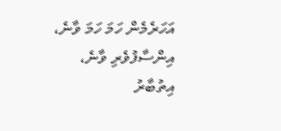އަހަރެމެން ހަމަ ހަމަ ވާނެ، އިންސާފުވެރި ވާނެ، އިތުބާރު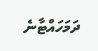ދަމަހައްޓާނެ